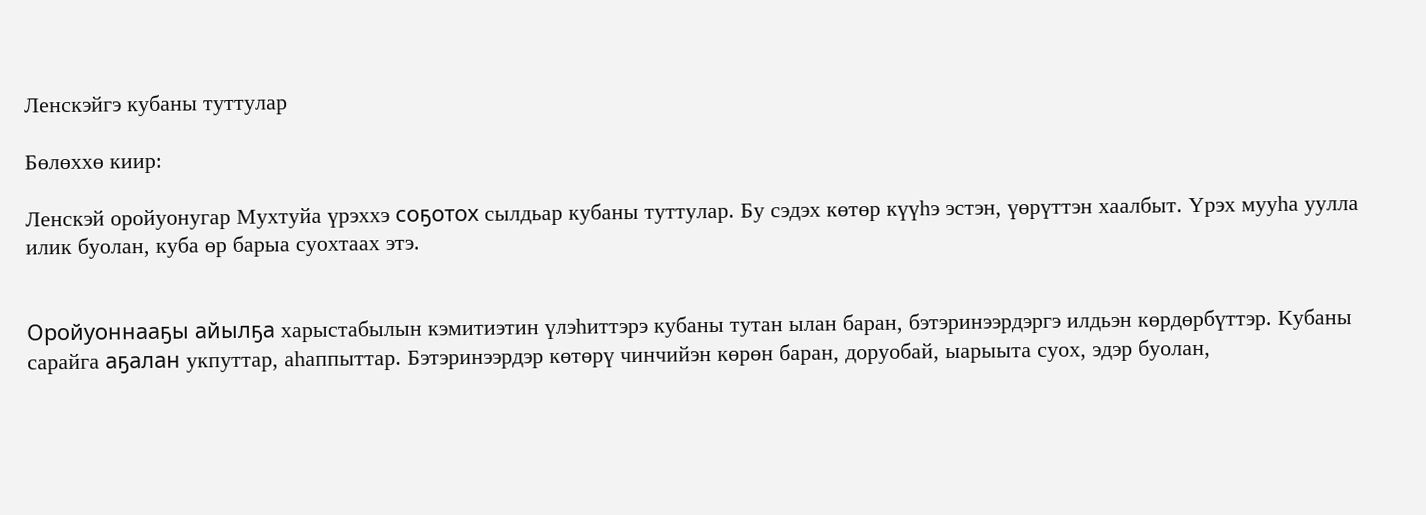Ленскэйгэ кубаны туттулар

Бөлөххө киир:

Ленскэй оройуонугар Мухтуйа үрэххэ соҕотох сылдьар кубаны туттулар. Бу сэдэх көтөр күүһэ эстэн, үөрүттэн хаалбыт. Үрэх мууһа уулла илик буолан, куба өр барыа суохтаах этэ.


Оройуоннааҕы айылҕа харыстабылын кэмитиэтин үлэһиттэрэ кубаны тутан ылан баран, бэтэринээрдэргэ илдьэн көрдөрбүттэр. Кубаны сарайга аҕалан укпуттар, аһаппыттар. Бэтэринээрдэр көтөрү чинчийэн көрөн баран, доруобай, ыарыыта суох, эдэр буолан,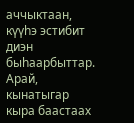аччыктаан, күүһэ эстибит диэн быһаарбыттар. Арай, кынатыгар кыра баастаах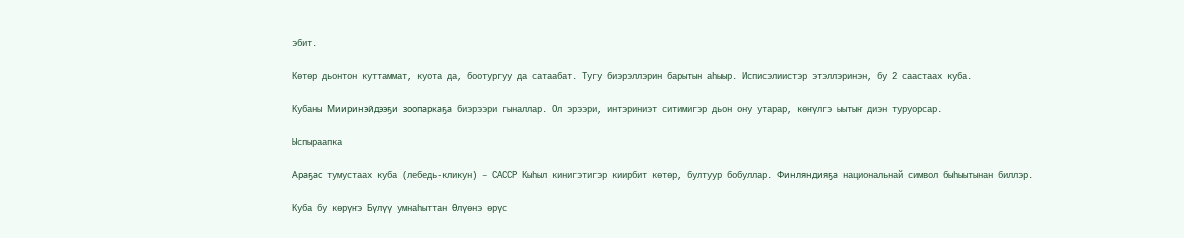эбит.

Көтөр дьонтон куттаммат, куота да, боотургуу да сатаабат. Тугу биэрэллэрин барытын аһыыр. Исписэлиистэр этэллэринэн, бу 2 саастаах куба.

Кубаны Мииринэйдээҕи зоопаркаҕа биэрээри гыналлар. Ол эрээри, интэриниэт ситимигэр дьон ону утарар, көҥүлгэ ыытыҥ диэн туруорсар.

Ыспыраапка

Араҕас тумустаах куба (лебедь-кликун) – САССР Кыһыл кинигэтигэр киирбит көтөр, бултуур бобуллар. Финляндияҕа национальнай символ быһыытынан биллэр.

Куба бу көрүҥэ Бүлүү умнаһыттан Өлүөнэ өрүс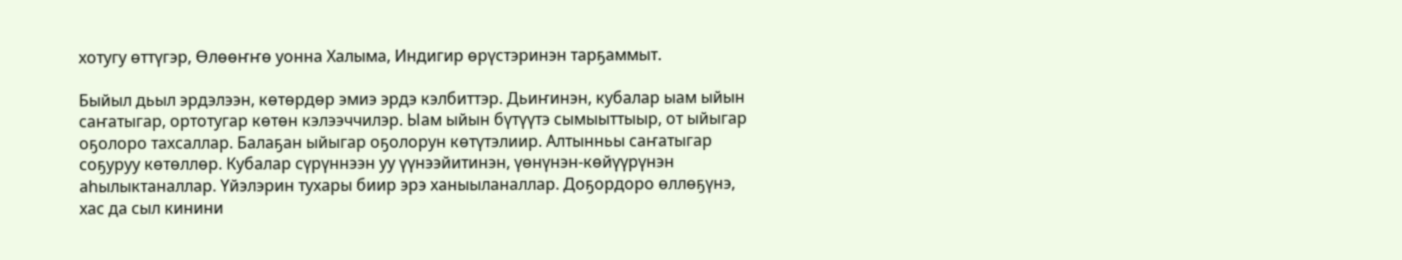хотугу өттүгэр, Өлөөҥҥө уонна Халыма, Индигир өрүстэринэн тарҕаммыт.

Быйыл дьыл эрдэлээн, көтөрдөр эмиэ эрдэ кэлбиттэр. Дьиҥинэн, кубалар ыам ыйын саҥатыгар, ортотугар көтөн кэлээччилэр. Ыам ыйын бүтүүтэ сымыыттыыр, от ыйыгар оҕолоро тахсаллар. Балаҕан ыйыгар оҕолорун көтүтэлиир. Алтынньы саҥатыгар соҕуруу көтөллөр. Кубалар сүрүннээн уу үүнээйитинэн, үөнүнэн-көйүүрүнэн аһылыктаналлар. Үйэлэрин тухары биир эрэ ханыыланаллар. Доҕордоро өллөҕүнэ, хас да сыл кинини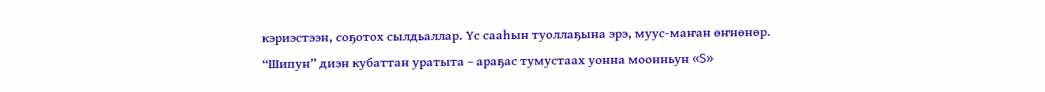кэриэстээн, соҕотох сылдьаллар. Үс сааһын туоллаҕына эрэ, муус-маҥан өҥнөнөр. “Шипун” диэн кубаттан уратыта – араҕас тумустаах уонна моонньун «S»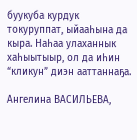буукуба курдук токуруппат, ыйааһына да кыра. Наһаа улаханнык хаһыытыыр, ол да иһин “кликун” диэн ааттаннаҕа.

Ангелина ВАСИЛЬЕВА,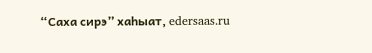“Саха сирэ” хаһыат, edersaas.ru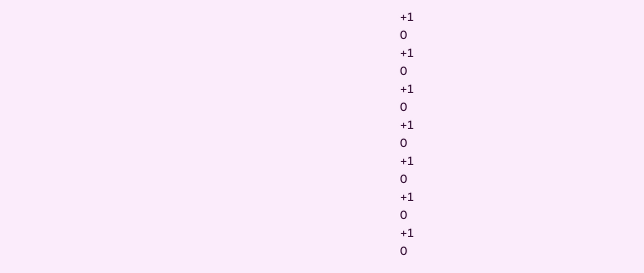+1
0
+1
0
+1
0
+1
0
+1
0
+1
0
+1
0